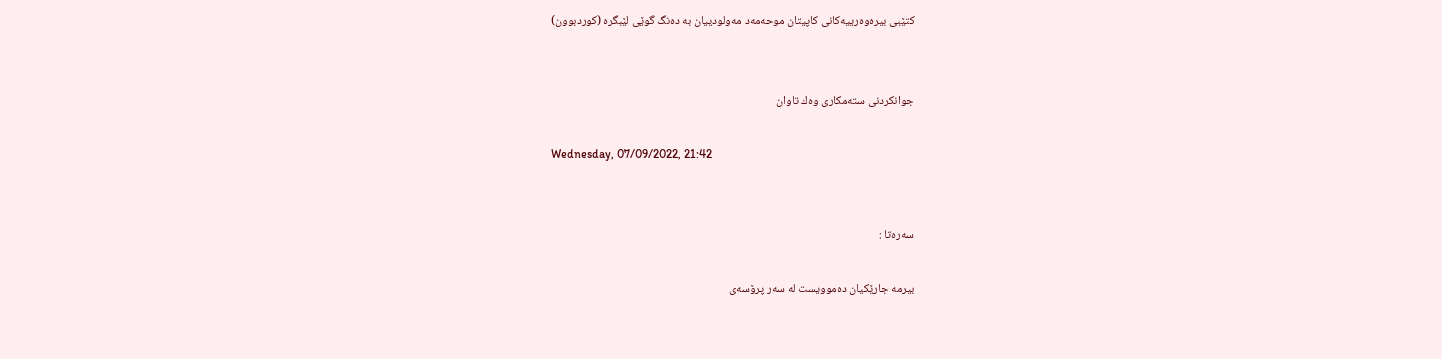کتێبی بیرەوەرییەکانی کاپیتان موحەمەد مەولودییان بە دەنگ گوێی لێبگرە (کوردبوون)


جوانكردنى سته‌مكارى وه‌ك تاوان

Wednesday, 07/09/2022, 21:42


سه‌ره‌تا :

بیرمه‌ جارێكیان ده‌موویست له‌ سه‌ر پرۆسه‌ى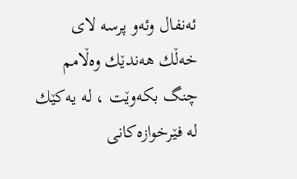ئه‌نفال وئه‌و پرسه‌ لاى خه‌ڵك هه‌ندێك وه‌ڵامم چنگ بكه‌وێت ، له‌ یه‌كێك له‌ فێرخوازه‌كانى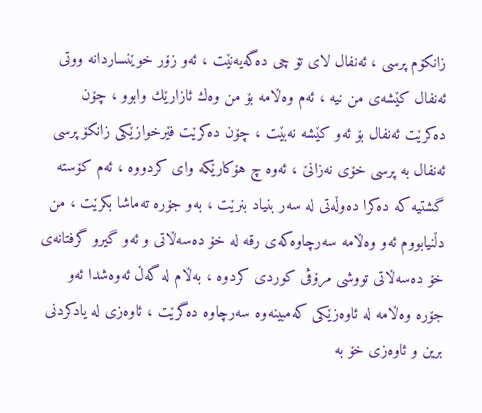زانكۆم پرسى ، ئه‌نفال لاى تۆ چى ده‌گه‌یه‌نێت ، ئه‌و زۆر خوێنساردانه‌ ووتى ئه‌نفال كێشه‌ى من نیه‌ ، ئه‌م وه‌ڵامه‌ بۆ من وه‌ك ئازارێك وابوو ، چۆن ده‌كرێت ئه‌نفال بۆ ئه‌و كێشه‌ نه‌بێت ، چۆن ده‌كرێت فێرخوازێكى زانكۆ پرسى ئه‌نفال به‌ پرسى خۆى نه‌زانێ ، ئه‌وه‌ چ هۆكارێكه‌ واى كردووه‌ ، ئه‌م كۆسته‌ گشتیه‌ كه‌ ده‌كرا ده‌وڵه‌تى له‌ سه‌ر بنیاد بنرێت ، به‌و جۆره‌ ته‌ماشا بكرێت ، من دڵنیابووم ئه‌و وه‌ڵامه‌ سه‌رچاوه‌كه‌ى رقه‌ له‌ خۆ ده‌سه‌ڵاتى و ئه‌و گیرو گرفتانه‌ى خۆ ده‌سه‌ڵاتى تووشى مرۆڤى كوردى كردوه‌ ، به‌ڵام له‌ گه‌ڵ ئه‌وه‌شدا ئه‌و جۆره‌ وه‌ڵامه‌ له‌ ئاوه‌زێكى كه‌مبینه‌وه‌ سه‌رچاوه‌ ده‌گرێت ، ئاوه‌زى له‌ یادكردنى برین و ئاوه‌زى خۆ به‌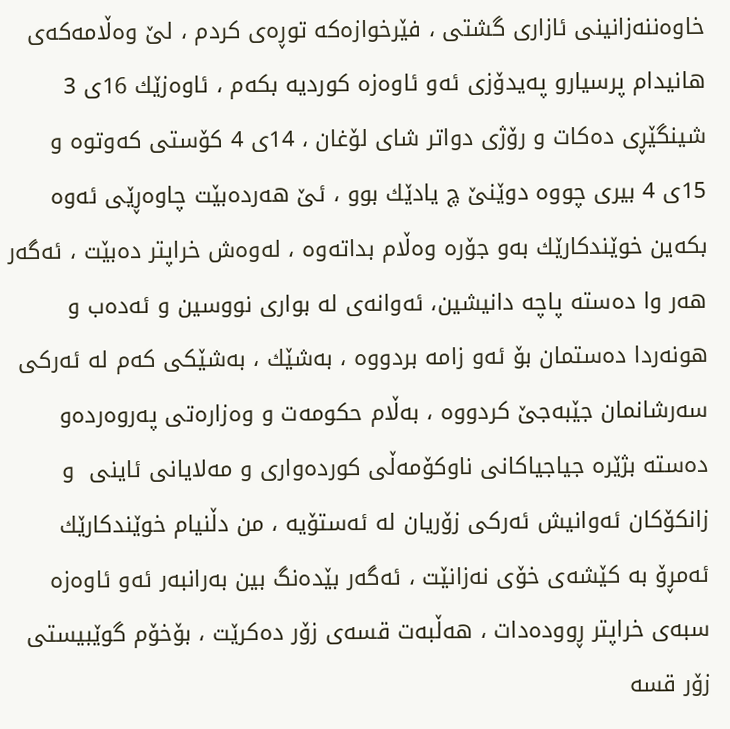خاوه‌ننه‌زانینى ئازارى گشتى ، فێرخوازه‌كه‌ توڕه‌ى كردم ، لێ وه‌ڵامه‌كه‌ى هانیدام پرسیارو په‌یدۆزى ئه‌و ئاوه‌زه‌ كوردیه‌ بكه‌م ، ئاوه‌زێك 16ى 3 شینگێڕى ده‌كات و رۆژى دواتر شاى لۆغان ، 14ى 4 كۆستى كه‌وتوه‌ و 15ى 4 بیرى چووه‌ دوێنێ چ یادێك بوو ، ئێ هه‌رده‌بێت چاوه‌ڕێى ئه‌وه‌ بكه‌ین خوێندكارێك به‌و جۆره‌ وه‌ڵام بداته‌وه‌ ، له‌وه‌ش خراپتر ده‌بێت ، ئه‌گه‌ر هه‌ر وا ده‌سته‌ پاچه‌ دانیشین، ئه‌وانه‌ى له‌ بوارى نووسین و ئه‌ده‌ب و هونه‌ردا ده‌ستمان بۆ ئه‌و زامه‌ بردووه‌ ، به‌شێك ، به‌شێكى كه‌م له‌ ئه‌ركى سه‌رشانمان جێبه‌جێ كردووه‌ ، به‌ڵام حكومه‌ت و وه‌زاره‌تى په‌روه‌رده‌و ده‌سته‌ بژێره‌ جیاجیاكانى ناوكۆمه‌ڵى كورده‌وارى و مه‌لایانى ئاینى  و زانكۆكان ئه‌وانیش ئه‌ركى زۆریان له‌ ئه‌ستۆیه‌ ، من دڵنیام خوێندكارێك ئه‌مڕۆ به‌ كێشه‌ى خۆى نه‌زانێت ، ئه‌گه‌ر بێده‌نگ بین به‌رانبه‌ر ئه‌و ئاوه‌زه‌ سبه‌ى خراپتر ڕووده‌دات ، هه‌ڵبه‌ت قسه‌ى زۆر ده‌كرێت ، بۆخۆم گوێبیستى زۆر قسه‌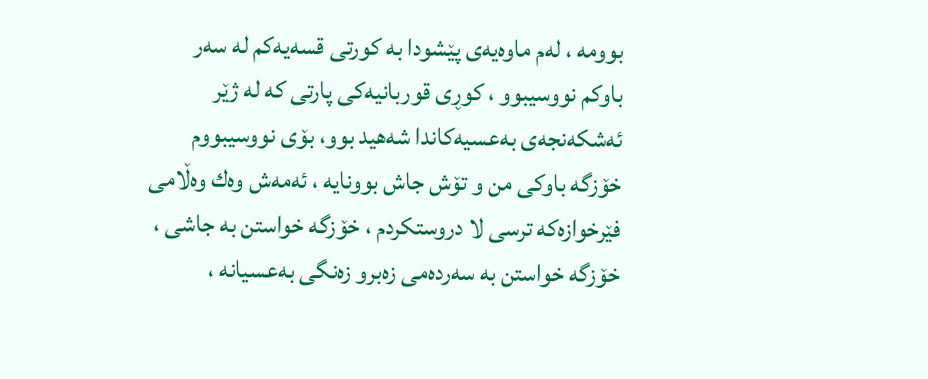بوومه‌ ، له‌م ماوه‌یه‌ى پێشودا به‌ كورتى قسه‌یه‌كم له‌ سه‌ر باوكم نووسیبوو ، كوڕى قوربانیه‌كى پارتى كه‌ له‌ ژێر ئه‌شكه‌نجه‌ى به‌عسیه‌كاندا شه‌هید بوو، بۆى نووسیبووم خۆزگه‌ باوكى من و تۆش جاش بوونایه‌ ، ئه‌مه‌ش وه‌ك وه‌ڵامى فێرخوازه‌كه‌ ترسى لا دروستكردم ، خۆزگه‌ خواستن به‌ جاشى ، خۆزگه‌ خواستن به‌ سه‌رده‌مى زه‌برو زه‌نگى به‌عسیانه‌ ،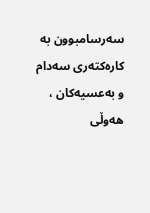سه‌رسامبوون به‌ كاره‌كته‌رى سه‌دام و به‌عسیه‌كان ، هه‌وڵى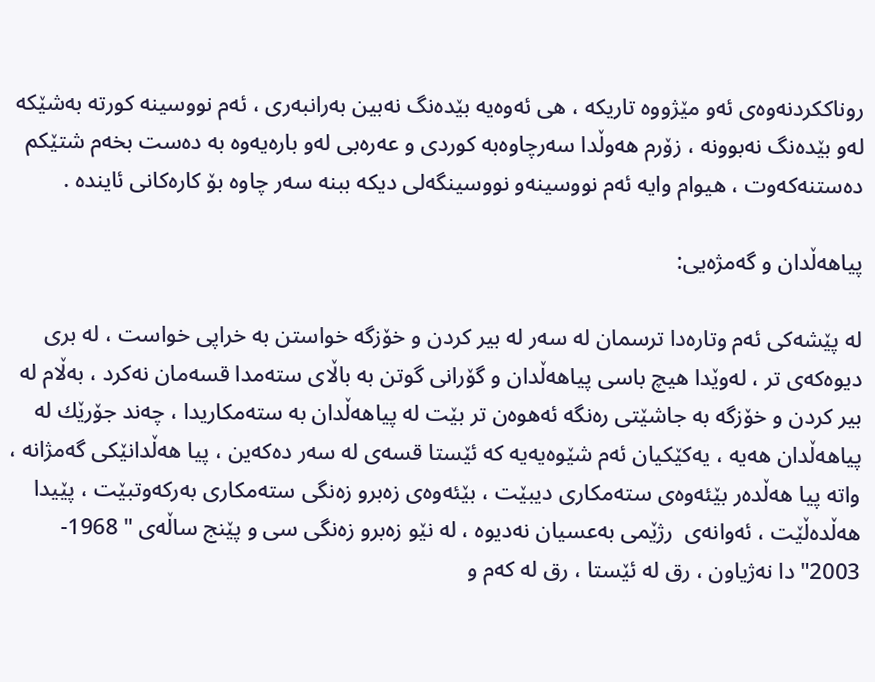روناككردنه‌وه‌ى ئه‌و مێژووه‌ تاریكه‌ ، هى ئه‌وه‌یه‌ بێده‌نگ نه‌بین به‌رانبه‌رى ، ئه‌م نووسینه‌ كورته‌ به‌شێكه‌ له‌و بێده‌نگ نه‌بوونه‌ ، زۆرم هه‌وڵدا سه‌رچاوه‌به‌ كوردى و عه‌ره‌بى له‌و باره‌یه‌وه‌ به‌ ده‌ست بخه‌م شتێكم ده‌ستنه‌كه‌وت ، هیوام وایه‌ ئه‌م نووسینه‌و نووسینگه‌لى دیكه‌ ببنه‌ سه‌ر چاوه‌ بۆ كاره‌كانى ئاینده‌ .

پیاهه‌ڵدان و گه‌مژه‌یى:

له‌ پێشه‌كى ئه‌م وتاره‌دا ترسمان له‌ سه‌ر له‌ بیر كردن و خۆزگه‌ خواستن به‌ خراپى خواست ، له‌ برى دیوه‌كه‌ى تر ، له‌وێدا هیچ باسى پیاهه‌ڵدان و گۆرانى گوتن به‌ باڵاى سته‌مدا قسه‌مان نه‌كرد ، به‌ڵام له‌ بیر كردن و خۆزگه‌ به‌ جاشێتى ره‌نگه‌ ئه‌هوه‌ن تر بێت له‌ پیاهه‌ڵدان به‌ سته‌مكاریدا ، چه‌ند جۆرێك له‌ پیاهه‌ڵدان هه‌یه‌ ، یه‌كێكیان ئه‌م شێوه‌یه‌یه‌ كه‌ ئێستا قسه‌ى له‌ سه‌ر ده‌كه‌ین ، پیا هه‌ڵدانێكى گه‌مژانه‌ ، واته‌ پیا هه‌ڵده‌ر بێئه‌وه‌ى سته‌مكارى دیبێت ، بێئه‌وه‌ى زه‌برو زه‌نگى سته‌مكارى به‌ركه‌وتبێت ، پێیدا هه‌ڵده‌ڵێت ، ئه‌وانه‌ى  رژێمى به‌عسیان نه‌دیوه‌ ، له‌ نێو زه‌برو زه‌نگى سى و پێنج ساڵه‌ى " 1968- 2003" دا نه‌ژیاون ، رق له‌ ئێستا ، رق له‌ كه‌م و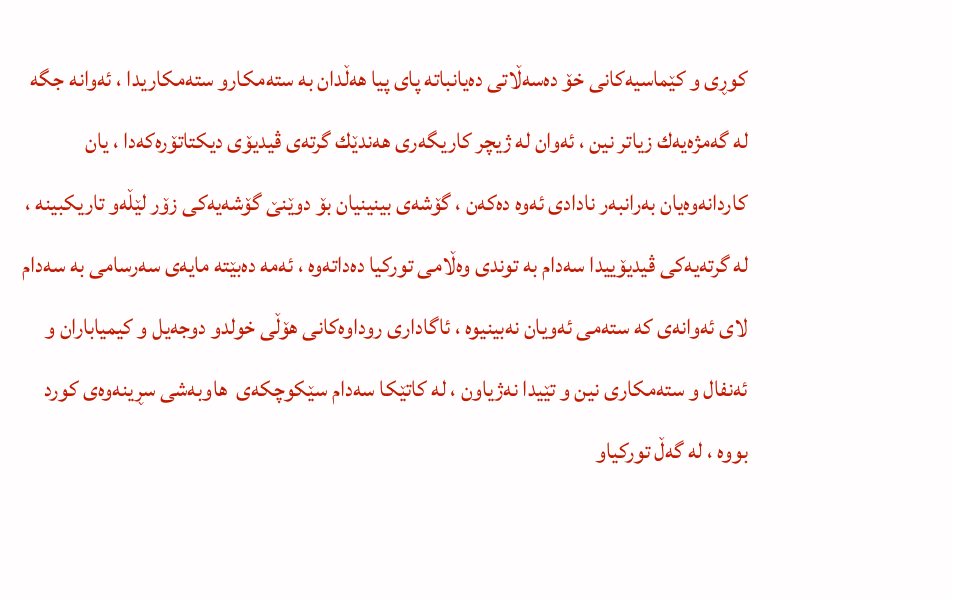كوڕى و كێماسیه‌كانى خۆ ده‌سه‌ڵاتى ده‌یانباته‌ پاى پیا هه‌ڵدان به‌ سته‌مكارو سته‌مكاریدا ، ئه‌وانه‌ جگه‌ له‌ گه‌مژه‌یه‌ك زیاتر نین ، ئه‌وان له‌ ژیچر كاریگه‌رى هه‌ندێك گرته‌ى ڤیدیۆى دیكتاتۆره‌كه‌دا ، یان كاردانه‌وه‌یان به‌رانبه‌ر نادادى ئه‌وه‌ ده‌كه‌ن ، گۆشه‌ى بینینیان بۆ دوێنێ گۆشه‌یه‌كى زۆر لێڵه‌و تاریكبینه‌ ، له‌ گرته‌یه‌كى ڤیدیۆییدا سه‌دام به‌ توندى وه‌ڵامى توركیا ده‌داته‌وه‌ ، ئه‌مه‌ ده‌بێته‌ مایه‌ى سه‌رسامى به‌ سه‌دام لاى ئه‌وانه‌ى كه‌ سته‌مى ئه‌ویان نه‌بینیوه‌ ، ئاگادارى روداوه‌كانى هۆڵى خولدو دوجه‌یل و كیمیاباران و ئه‌نفال و سته‌مكارى نین و تێیدا نه‌ژیاون ، له‌ كاتێكا سه‌دام سێكوچكه‌ى  هاوبه‌شى سڕینه‌وه‌ى كورد بووه‌ ، له‌ گه‌ڵ توركیاو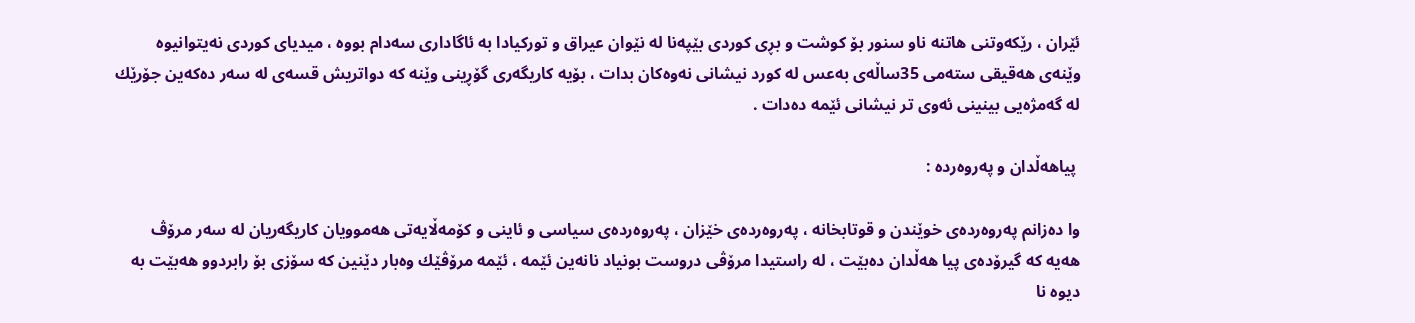ئێران ، رێكه‌وتنى هاتنه‌ ناو سنور بۆ كوشت و بڕى كوردى بێپه‌نا له‌ نێوان عیراق و توركیادا به‌ ئاگادارى سه‌دام بووه‌ ، میدیاى كوردى نه‌یتوانیوه‌ وێنه‌ى هه‌قیقى سته‌مى 35ساڵه‌ى به‌عس له‌ كورد نیشانى نه‌وه‌كان بدات ، بۆیه‌ كاریگه‌رى گۆڕینى وێنه‌ كه‌ دواتریش قسه‌ى له‌ سه‌ر ده‌كه‌ین جۆرێك له‌ گه‌مژه‌یى بینینى ئه‌وى تر نیشانى ئێمه‌ ده‌دات .

 پیاهه‌ڵدان و په‌روه‌رده‌ :

وا ده‌زانم په‌روه‌رده‌ى خوێندن و قوتابخانه‌ ، په‌روه‌رده‌ى خێزان ، په‌روه‌رده‌ى سیاسى و ئاینى و كۆمه‌ڵایه‌تى هه‌موویان كاریگه‌ریان له‌ سه‌ر مرۆڤ هه‌یه‌ كه‌ گیرۆده‌ى پیا هه‌ڵدان ده‌بێت ، له‌ راستیدا مرۆڤى دروست بونیاد نانه‌ین ئێمه‌ ، ئێمه‌ مرۆڤێك وه‌بار دێنین كه‌ سۆزى بۆ رابردوو هه‌بێت به‌ دیوه‌ نا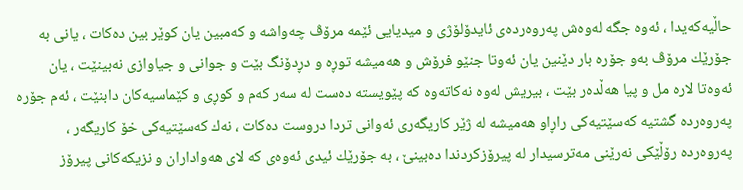حاڵیه‌كه‌یدا ، ئه‌وه‌ جگه‌ له‌وه‌ش په‌روه‌رده‌ى ئایدۆلۆژى و میدیایى ئێمه‌ مرۆڤ چه‌واشه‌ و كه‌مبین یان كوێر بین ده‌كات ، یانى به‌ جۆرێك مرۆڤ به‌و جۆره‌ بار دێنین یان ئه‌وتا جنێو فرۆش و هه‌میشه‌ توڕه‌ و دڕدۆنگ بێت و جوانى و جیاوازى نه‌بینێت ، یان ئه‌وه‌تا لاره‌ مل و پیا هه‌ڵده‌ر بێت ، بیریش له‌وه‌ نه‌كاته‌وه‌ كه‌ پێویسته‌ ده‌ست له‌ سه‌ر كه‌م و كوڕى و كێماسیه‌كان دابنێت ، ئه‌م جۆره‌ په‌روه‌رده‌ گشتیه‌ كه‌سێتیه‌كى راڕاو هه‌میشه‌ له‌ ژێر كاریگه‌رى ئه‌وانى تردا دروست ده‌كات ، نه‌ك كه‌سێتیه‌كى خۆ كاریگه‌ر ، په‌روه‌رده‌ رۆڵێكى نه‌رێنى مه‌ترسیدار له‌ پیرۆزكردندا ده‌بینێ ، به‌ جۆرێك ئیدى ئه‌وه‌ى كه‌ لاى هه‌واداران و نزیكه‌كانى پیرۆز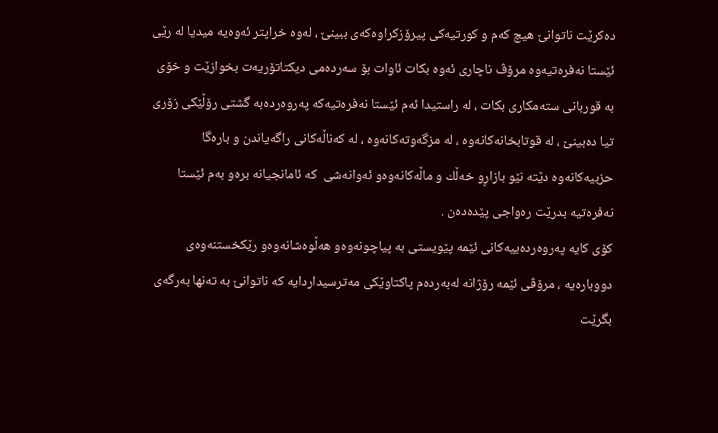ده‌كرێت ناتوانێ هیچ كه‌م و كورتیه‌كى پیرۆزكراوه‌كه‌ى ببینێ ، له‌وه‌ خراپتر ئه‌وه‌یه‌ میدیا له‌ رێى ئێستا نه‌فره‌تیه‌وه‌ مرۆڤ ناچارى ئه‌وه‌ بكات ئاوات بۆ سه‌رده‌مى دیكتاتۆریه‌ت بخوازێت و خۆى به‌ قوربانى سته‌مكارى بكات ، له‌ راستیدا ئه‌م ئێستا نه‌فره‌تیه‌كه‌ په‌روه‌رده‌به‌ گشتى رۆڵێكى زۆرى تیا ده‌بینێ ، له‌ قوتابخانه‌كانه‌وه‌ ، له‌ مزگه‌وته‌كانه‌وه‌ ، له‌ كه‌ناڵه‌كانى راگه‌یاندن و باره‌گا حزبیه‌كانه‌وه‌ دێته‌ نێو بازاڕو خه‌ڵك و ماڵه‌كانه‌وه‌و ئه‌وانه‌شى  كه‌ ئامانجیانه‌ بره‌و به‌م ئێستا نه‌فره‌تیه‌ بدرێت ره‌واجى پێده‌ده‌ن .
كۆى كایه‌ په‌روه‌رده‌ییه‌كانى ئێمه‌ پێویستى به‌ پیاچونه‌وه‌و هه‌ڵوه‌شانه‌وه‌و رێكخستنه‌وه‌ى دووباره‌یه‌ ، مرۆڤى ئێمه‌ رۆژانه‌ له‌به‌رده‌م پاكتاوێكى مه‌ترسیداردایه‌ كه‌ ناتوانێ به‌ ته‌نها به‌رگه‌ى بگرێت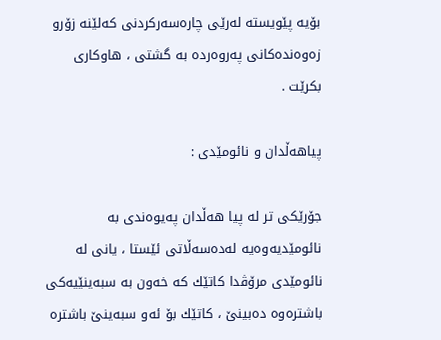بۆیه‌ پێویسته‌ له‌رێى چاره‌سه‌ركردنى كه‌لێنه‌ زۆرو زه‌وه‌نده‌كانى په‌روه‌رده‌ به‌ گشتى ، هاوكارى بكرێت .

پیاهه‌ڵدان و نائومێدى :

جۆرێكى تر له‌ پیا هه‌ڵدان په‌یوه‌ندى به‌ نائومێدیه‌وه‌یه‌ له‌ده‌سه‌ڵاتى ئێستا ، یانى له‌ نائومێدى مرۆڤدا كاتێك كه‌ خه‌ون به‌ سبه‌ینێیه‌كى باشتره‌وه‌ ده‌بینێ ، كاتێك بۆ ئه‌و سبه‌ینێ باشتره‌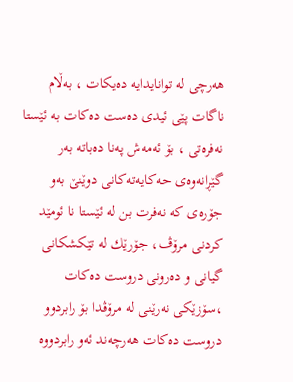هه‌رچى له‌ توانایدایه‌ ده‌یكات ، به‌ڵام ناگات پێى ئیدى ده‌ست ده‌كات به‌ ئێستا نه‌فره‌تى ، بۆ ئه‌مه‌ش په‌نا ده‌باته‌ به‌ر گێڕانه‌وه‌ى حه‌كایه‌ته‌كانى دوێنێ به‌و جۆره‌ى كه‌ نه‌فرت بن له‌ ئێستا نا ئومێد كردنى مرۆڤ، جۆرێك له‌ تێكشكانى گیانى و ده‌رونى دروست ده‌كات ،سۆزێكى نه‌رێنى له‌ مرۆڤدا بۆ رابردوو دروست ده‌كات هه‌رچه‌ند ئه‌و رابردووه‌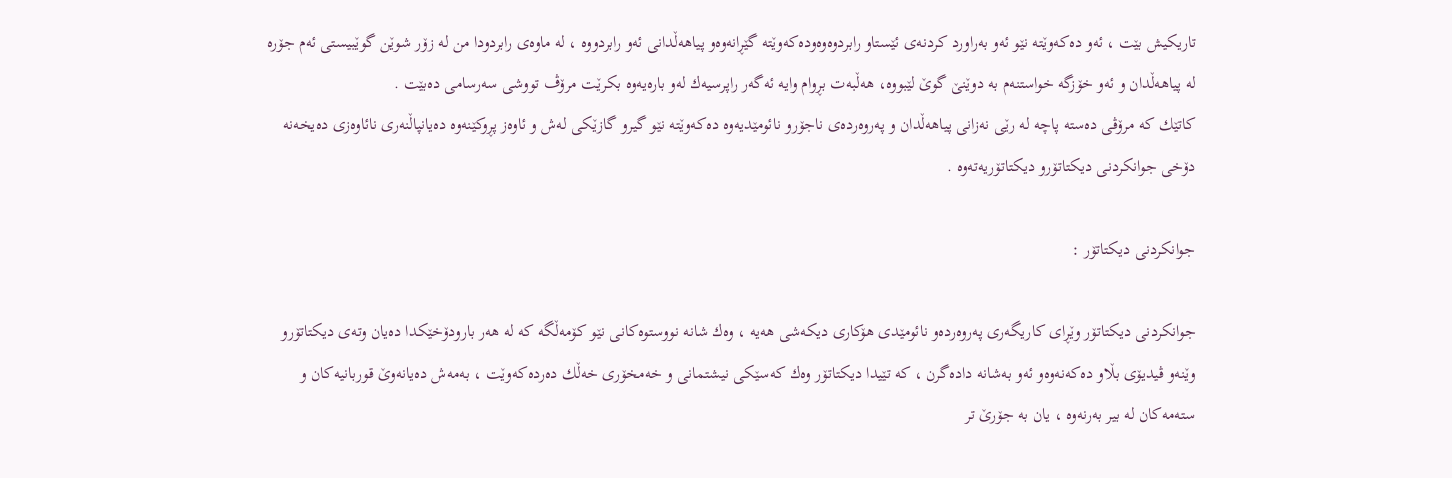تاریكیش بێت ، ئه‌و ده‌كه‌وێته‌ نێو ئه‌و به‌راورد كردنه‌ى ئێستاو رابردوه‌وه‌وده‌كه‌وێته‌ گێڕانه‌وه‌و پیاهه‌ڵدانى ئه‌و رابردووه‌ ، له‌ ماوه‌ى رابردودا من له‌ زۆر شوێن گوێبیستى ئه‌م جۆره‌ له‌ پیاهه‌ڵدان و ئه‌و خۆزگه‌ خواستنه‌م به‌ دوێنێ گوێ لێبووه‌، هه‌ڵبه‌ت بڕوام وایه‌ ئه‌گه‌ر راپرسیه‌ك له‌و باره‌یه‌وه‌ بكرێت مرۆڤ تووشى سه‌رسامى ده‌بێت .
كاتێك كه‌ مرۆڤى ده‌سته‌ پاچه‌ له‌ رێى نه‌زانى پیاهه‌ڵدان و په‌روه‌رده‌ى ناجۆرو نائومێدیه‌وه‌ ده‌كه‌وێته‌ نێو گیرو گازێكى له‌ش و ئاوه‌ز پڕوكێنه‌وه‌ ده‌یانپاڵنه‌رى نائاوه‌زى ده‌یخه‌نه‌ دۆخى جوانكردنى دیكتاتۆرو دیكتاتۆریه‌ته‌وه‌ .

جوانكردنى دیكتاتۆر :

جوانكردنى دیكتاتۆر وێڕاى كاریگه‌رى په‌روه‌رده‌و نائومێدى هۆكارى دیكه‌شى هه‌یه‌ ، وه‌ك شانه‌ نووستوه‌كانى نێو كۆمه‌ڵگه‌ كه‌ له‌ هه‌ر بارودۆخێكدا ده‌یان وته‌ى دیكتاتۆرو وێنه‌و ڤیدیۆى بڵاو ده‌كه‌نه‌وه‌و ئه‌و به‌شانه‌ داده‌گرن ، كه‌ تێیدا دیكتاتۆر وه‌ك كه‌سێكى نیشتمانى و خه‌مخۆرى خه‌ڵك ده‌رده‌كه‌وێت ، به‌مه‌ش ده‌یانه‌وێ قوربانیه‌كان و سته‌مه‌كان له‌ بیر به‌رنه‌وه‌ ، یان به‌ جۆرێ تر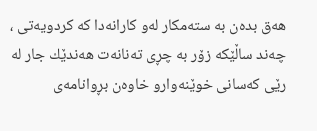هه‌ق بده‌ن به‌ سته‌مكار له‌و كارانه‌دا كه‌ كردویه‌تى ، چه‌ند ساڵێكه‌ زۆر به‌ چڕى ته‌نانه‌ت هه‌ندێك جار له‌ رێى كه‌سانى خوێنه‌وارو خاوه‌ن بڕوانامه‌ى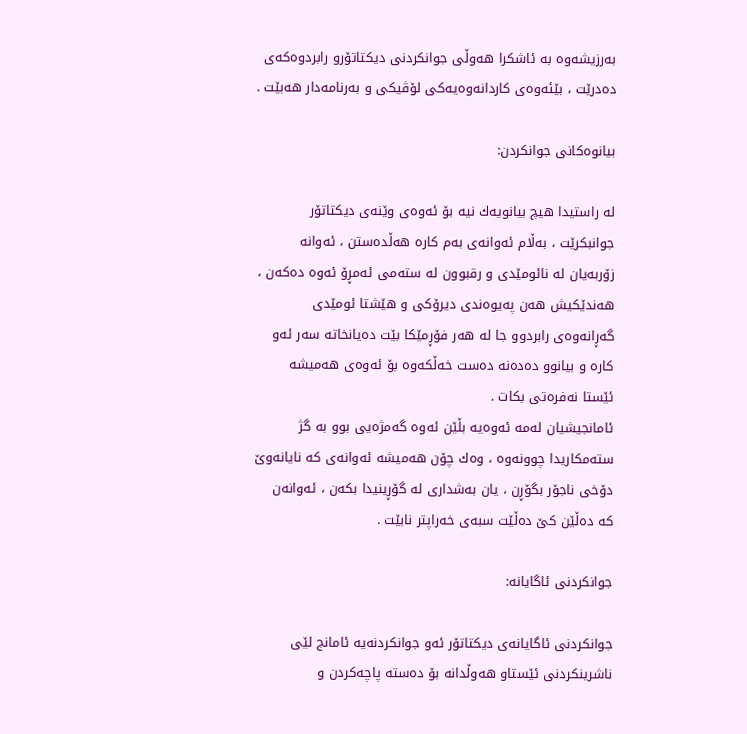به‌رزیشه‌وه‌ به‌ ئاشكرا هه‌وڵى جوانكردنى دیكتاتۆرو رابردوه‌كه‌ى ده‌درێت ، بێئه‌وه‌ى كاردانه‌وه‌یه‌كى لۆڤیكى و به‌رنامه‌دار هه‌بێت .

بیانوه‌كانى جوانكردن:

له‌ راستیدا هیچ بیانویه‌ك نیه‌ بۆ ئه‌وه‌ى وێنه‌ى دیكتاتۆر جوانبكرێت ، به‌ڵام ئه‌وانه‌ى به‌م كاره‌ هه‌ڵده‌ستن ، ئه‌وانه‌ زۆربه‌یان له‌ نائومێدى و رقبوون له‌ سته‌مى ئه‌مڕۆ ئه‌وه‌ ده‌كه‌ن ، هه‌ندێكیش هه‌ن په‌یوه‌ندى دیرۆكى و هێشتا ئومێدى گه‌ڕانه‌وه‌ى رابردوو جا له‌ هه‌ر فۆڕمێكا بێت ده‌یانخاته‌ سه‌ر ئه‌و كاره‌ و بیانوو ده‌ده‌نه‌ ده‌ست خه‌ڵكه‌وه‌ بۆ ئه‌وه‌ى هه‌میشه‌ ئێستا نه‌فره‌تى بكات .
ئامانجیشیان له‌مه‌ ئه‌وه‌یه‌ بڵێن ئه‌وه‌ گه‌مژه‌یى بوو به‌ گژ سته‌مكاریدا چوونه‌وه‌ ، وه‌ك چۆن هه‌میشه‌ ئه‌وانه‌ى كه‌ نایانه‌وێ دۆخى ناجۆر بگۆڕن ، یان به‌شدارى له‌ گۆڕینیدا بكه‌ن ، ئه‌وانه‌ن كه‌ ده‌ڵێن كێ ده‌ڵێت سبه‌ى خه‌راپتر نابێت .

جوانكردنى ئاگایانه‌:

جوانكردنى ئاگایانه‌ى دیكتاتۆر ئه‌و جوانكردنه‌یه‌ ئامانج لێى ناشرینكردنى ئێستاو هه‌وڵدانه‌ بۆ ده‌سته‌ پاچه‌كردن و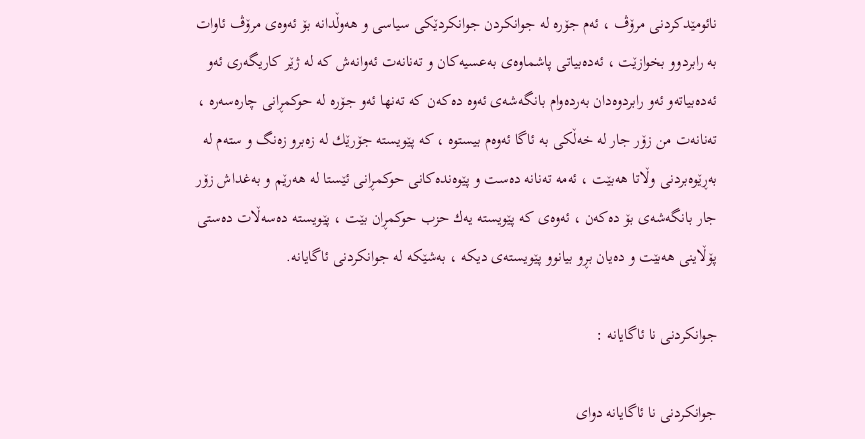نائومێدكردنى مرۆڤ ، ئه‌م جۆره‌ له‌ جوانكردن جوانكردێكى سیاسى و هه‌وڵدانه‌ بۆ ئه‌وه‌ى مرۆڤ ئاوات به‌ رابردوو بخوازێت ، ئه‌ده‌بیاتى پاشماوه‌ى به‌عسیه‌كان و ته‌نانه‌ت ئه‌وانه‌ش كه‌ له‌ ژێر كاریگه‌رى ئه‌و ئه‌ده‌بیاته‌و ئه‌و رابردوه‌دان به‌رده‌وام بانگه‌شه‌ى ئه‌وه‌ ده‌كه‌ن كه‌ ته‌نها ئه‌و جۆره‌ له‌ حوكمڕانى چاره‌سه‌ره‌ ، ته‌نانه‌ت من زۆر جار له‌ خه‌ڵكى به‌ ئاگا ئه‌وه‌م بیستوه‌ ، كه‌ پێویسته‌ جۆرێك له‌ زه‌برو زه‌نگ و سته‌م له‌ به‌ڕێوه‌بردنى وڵاتا هه‌بێت ، ئه‌مه‌ ته‌نانه‌ ده‌ست و پێوه‌نده‌كانى حوكمڕانى ئێستا له‌ هه‌رێم و به‌غداش زۆر جار بانگه‌شه‌ى بۆ ده‌كه‌ن ، ئه‌وه‌ى كه‌ پێویسته‌ یه‌ك حزب حوكمڕان بێت ، پێویسته‌ ده‌سه‌ڵات ده‌ستى پۆڵاینى هه‌بێت و ده‌یان بڕو بیانوو پێویسته‌ى دیكه‌ ، به‌شێكه‌ له‌ جوانكردنى ئاگایانه‌.

جوانكردنى نا ئاگایانه‌ :

جوانكردنى نا ئاگایانه‌ دواى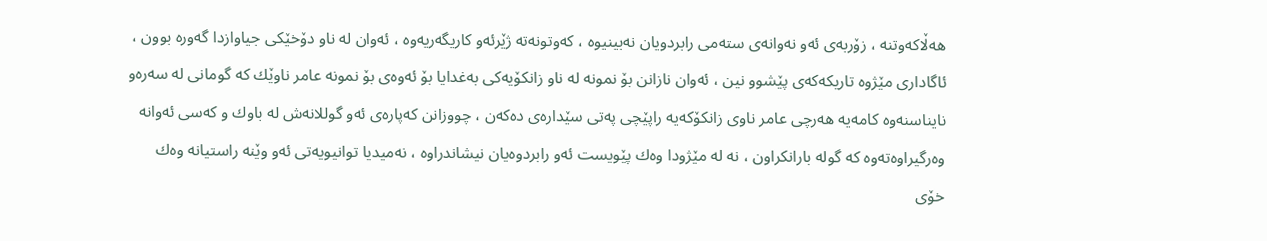هه‌ڵاكه‌وتنه‌ ، زۆربه‌ى ئه‌و نه‌وانه‌ى سته‌مى رابردویان نه‌بینیوه‌ ، كه‌وتونه‌ته‌ ژێرئه‌و كاریگه‌ریه‌وه‌ ، ئه‌وان له‌ ناو دۆخێكى جیاوازدا گه‌وره‌ بوون ، ئاگادارى مێژوه‌ تاریكه‌كه‌ى پێشوو نین ، ئه‌وان نازانن بۆ نمونه‌ له‌ ناو زانكۆیه‌كى به‌غدایا بۆ ئه‌وه‌ى بۆ نمونه‌ عامر ناوێك كه‌ گومانى له‌ سه‌ره‌و نایناسنه‌وه‌ كامه‌یه‌ هه‌رچى عامر ناوى زانكۆكه‌یه‌ راپێچى په‌تى سێداره‌ى ده‌كه‌ن ، چووزانن كه‌پاره‌ى ئه‌و گوللانه‌ش له‌ باوك و كه‌سى ئه‌وانه‌ وه‌رگیراوه‌ته‌وه‌ كه‌ گوله‌ بارانكراون ، نه‌ له‌ مێژودا وه‌ك پێویست ئه‌و رابردوه‌یان نیشاندراوه‌ ، نه‌میدیا توانیویه‌تى ئه‌و وێنه‌ راستیانه‌ وه‌ك خۆى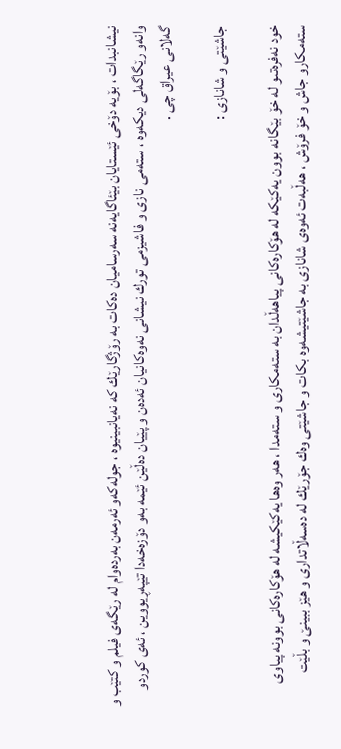نیشانبدات ، بۆیه‌ دۆخى ئێستایان بێئاگایه‌نه‌ سه‌رسامیان ده‌كات به‌ رۆژگارێك كه‌ نه‌یانبینیوه‌ ، جوله‌كه‌و ئه‌رمه‌ن به‌رده‌وام له‌ رێگه‌ى فیلم و كتێب و وانه‌و رێگاگه‌لى دیكه‌وه‌ ، سته‌مى نازى و فاشیزمى تورك نیشانى نه‌وه‌كانیان ئه‌ده‌ن و پێیان ده‌ڵێن ئێمه‌ به‌و دۆزه‌خه‌دا تێپه‌ڕیووین ، ئه‌ى كوردو گه‌لانى عیراق چى .

جاشێتى و شانازى :

خود نه‌فره‌تىو له‌ خۆ بێگانه‌ بوون یه‌كێكه‌ له‌ هۆكاره‌كانى پیاهه‌ڵدان به‌ سته‌مكارى و سته‌مدا ، هه‌ر وه‌ها یه‌كێكیشه‌ له‌ هۆكاره‌كانى بوونه‌ پیاوى سته‌مكارو جاش و خۆ فرۆش ، هه‌ڵبه‌ت ئه‌وه‌ى شانازى به‌ جاشێتیشه‌وه‌ بكات و جاشێتى وه‌ك جۆرێك له‌ ده‌سه‌ڵاتدارى و هێز ببینێ و بڵێت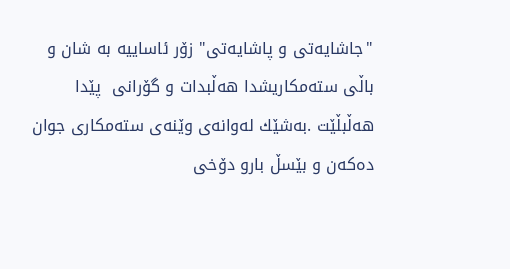"جاشایه‌تى و پاشایه‌تى" زۆر ئاساییه‌ به‌ شان و باڵى سته‌مكاریشدا هه‌ڵبدات و گۆرانى  پێدا هه‌ڵبڵێت .به‌شێك له‌وانه‌ى وێنه‌ى سته‌مكارى جوان ده‌كه‌ن و بێسڵ بارو دۆخى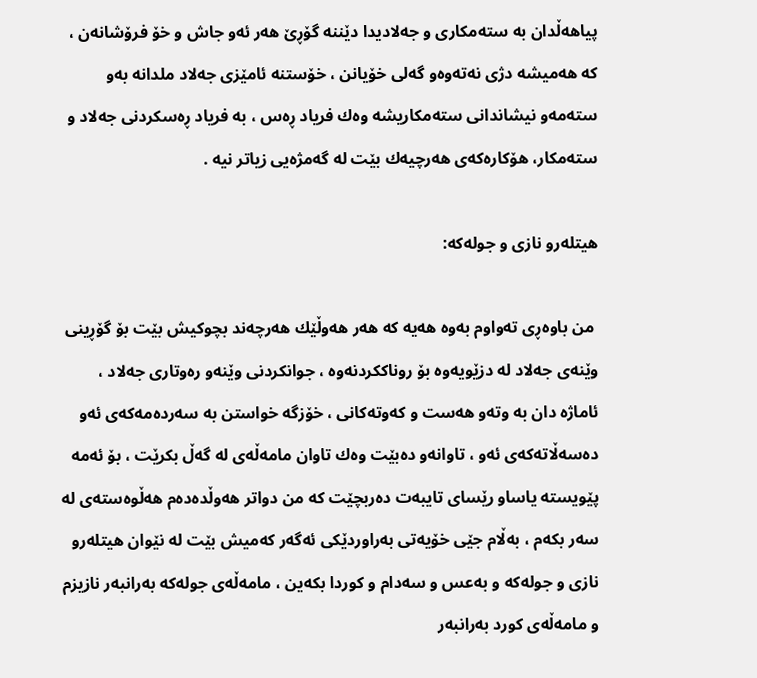پیاهه‌ڵدان به‌ سته‌مكارى و جه‌لادیدا دێننه‌ گۆڕێ هه‌ر ئه‌و جاش و خۆ فرۆشانه‌ن ، كه‌ هه‌میشه‌ دژى نه‌ته‌وه‌و گه‌لى خۆیانن ، خۆستنه‌ ئامێزى جه‌لاد ملدانه‌ به‌و سته‌مه‌و نیشاندانى سته‌مكاریشه‌ وه‌ك فریاد ڕه‌س ، به‌ فریاد ڕه‌سكردنى جه‌لاد و سته‌مكار، هۆكاره‌كه‌ى هه‌رچیه‌ك بێت له‌ گه‌مژه‌یى زیاتر نیه‌ .

هیتله‌رو نازى و جوله‌كه‌:

 من باوه‌ڕى ته‌واوم به‌وه‌ هه‌یه‌ كه‌ هه‌ر هه‌وڵێك هه‌رچه‌ند بچوكیش بێت بۆ گۆڕینى وێنه‌ى جه‌لاد له‌ دزێویه‌وه‌ بۆ روناككردنه‌وه‌ ، جوانكردنى وێنه‌و ره‌وتارى جه‌لاد ، ئاماژه‌ دان به‌ وته‌و هه‌ست و كه‌وته‌كانى ، خۆزگه‌ خواستن به‌ سه‌رده‌مه‌كه‌ى ئه‌و ده‌سه‌ڵاته‌كه‌ى ئه‌و ، تاوانه‌و ده‌بێت وه‌ك تاوان مامه‌ڵه‌ى له‌ گه‌ڵ بكرێت ، بۆ ئه‌مه‌ پێویسته‌ یاساو رێساى تایبه‌ت ده‌ربچێت كه‌ من دواتر هه‌وڵده‌ده‌م هه‌ڵوه‌سته‌ى له‌ سه‌ر بكه‌م ، به‌ڵام جێى خۆیه‌تى به‌راوردێكى ئه‌گه‌ر كه‌میش بێت له‌ نێوان هیتله‌رو نازى و جوله‌كه‌ و به‌عس و سه‌دام و كوردا بكه‌ین ، مامه‌ڵه‌ى جوله‌كه‌ به‌رانبه‌ر نازیزم و مامه‌ڵه‌ى كورد به‌رانبه‌ر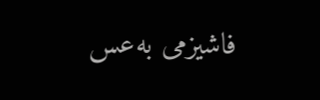فاشیزمى به‌عس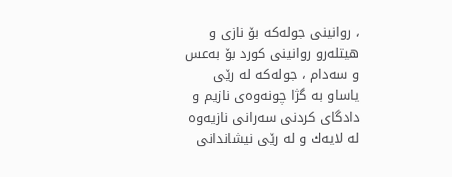، روانینى جوله‌كه‌ بۆ نازى و هیتله‌رو روانینى كورد بۆ به‌عس و سه‌دام ، جوله‌كه‌ له‌ رێى یاساو به‌ گژا چونه‌وه‌ى نازیم و دادگاى كردنى سه‌رانى نازیه‌وه‌ له‌ لایه‌ك و له‌ رێى نیشاندانى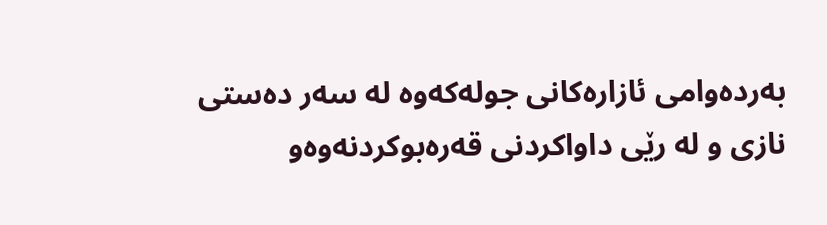به‌رده‌وامى ئازاره‌كانى جوله‌كه‌وه‌ له‌ سه‌ر ده‌ستى  نازى و له‌ رێى داواكردنى قه‌ره‌بوكردنه‌وه‌و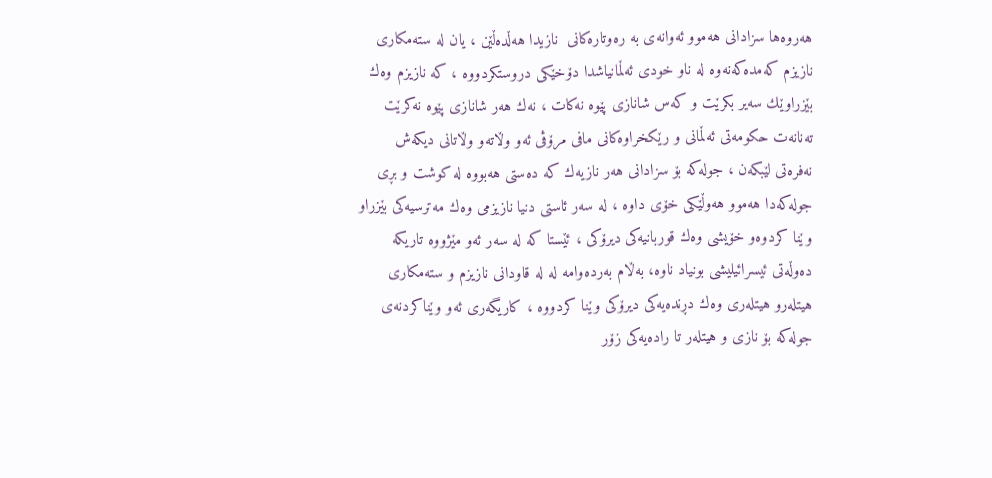هه‌روه‌ها سزادانى هه‌موو ئه‌وانه‌ى به‌ ره‌وتاره‌كانى  نازیدا هه‌ڵده‌ڵێن ، یان له‌ سته‌مكارى نازیزم كه‌مده‌كه‌نه‌وه‌ له‌ ناو خودى ئه‌ڵمانیاشدا دۆخێكى دروستكردووه‌ ، كه‌ نازیزم وه‌ك بێزراوێك سه‌یر بكرێت و كه‌س شانازى پێوه‌ نه‌كات ، نه‌ك هه‌ر شانازى پێوه‌ نه‌كرێت ته‌نانه‌ت حكومه‌تى ئه‌ڵمانى و رێكخراوه‌كانى مافى مرۆڤى ئه‌و وڵاته‌و وڵاتانى دیكه‌ش نه‌فره‌تى لێبكه‌ن ، جوله‌كه‌ بۆ سزادانى هه‌ر نازیه‌ك كه‌ ده‌ستى هه‌بووه‌ له‌ كوشت و بڕى جوله‌كه‌دا هه‌موو هه‌وڵێكى خۆى داوه‌ ، له‌ سه‌ر ئاستى دنیا نازیزمى وه‌ك مه‌ترسیه‌كى بێزراو وێنا كردوه‌و خۆیشى وه‌ك قوربانیه‌كى دیرۆكى ، ئێستا كه‌ له‌ سه‌ر ئه‌و مێژووه‌ تاریكه‌ ده‌وڵه‌تى ئیسرائیلیشى بونیاد ناوه‌، به‌ڵام به‌رده‌وامه‌ له‌ له‌ قاودانى نازیزم و سته‌مكارى هیتله‌رو هیتله‌رى وه‌ك دڕنده‌یه‌كى دیرۆكى وێنا كردووه‌ ، كاریگه‌رى ئه‌و وێناكردنه‌ى جوله‌كه‌ بۆ نازى و هیتله‌ر تا راده‌یه‌كى زۆر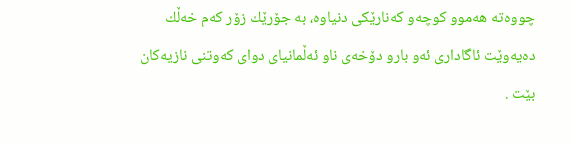چووه‌ته‌ هه‌موو كوچه‌و كه‌نارێكى دنیاوه‌، به‌ جۆرێك زۆر كه‌م خه‌ڵك ده‌یه‌وێت ئاگادارى ئه‌و بارو دۆخه‌ى ناو ئه‌ڵمانیاى دواى كه‌وتنى نازیه‌كان بێت .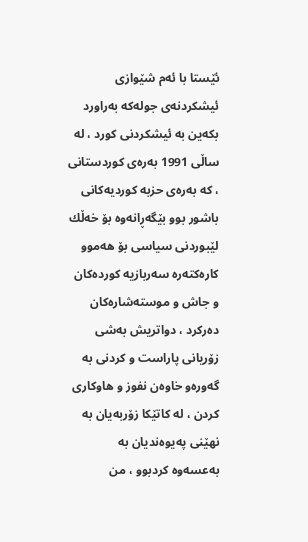ئێستا با ئه‌م شێوازى ئیشكردنه‌ى جوله‌كه‌ به‌راورد بكه‌ین به‌ ئیشكردنى كورد ، له‌ ساڵى 1991 به‌ره‌ى كوردستانى ، كه‌ به‌ره‌ى حزبه‌ كوردیه‌كانى باشور بوو بێگه‌ڕانه‌وه‌ بۆ خه‌ڵك لێبوردنى سیاسى بۆ هه‌موو كاره‌كته‌ره‌ سه‌ربازیه‌ كورده‌كان و جاش و موسته‌شاره‌كان ده‌ركرد ، دواتریش به‌شى زۆریانى پاراست و كردنى به‌ گه‌وره‌و خاوه‌ن نفوز و هاوكارى كردن ، له‌ كاتێكا زۆربه‌یان به‌ نهێنى په‌یوه‌ندیان به‌ به‌عسه‌وه‌ كردبوو ، من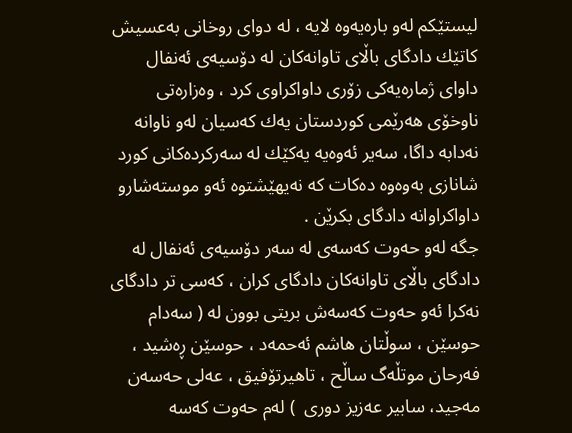لیستێكم له‌و باره‌یه‌وه‌ لایه‌ ، له‌ دواى روخانى به‌عسیش كاتێك دادگاى باڵاى تاوانه‌كان له‌ دۆسیه‌ى ئه‌نفال داواى ژماره‌یه‌كى زۆرى داواكراوى كرد ، وه‌زاره‌تى ناوخۆى هه‌رێمى كوردستان یه‌ك كه‌سیان له‌و ناوانه‌ نه‌دابه‌ داگا، سه‌یر ئه‌وه‌یه‌ یه‌كێك له‌ سه‌ركرده‌كانى كورد شانازى به‌وه‌وه‌ ده‌كات كه‌ نه‌یهێشتوه‌ ئه‌و موسته‌شارو داواكراوانه‌ دادگاى بكرێن .
جگه‌ له‌و حه‌وت كه‌سه‌ى له‌ سه‌ر دۆسیه‌ى ئه‌نفال له‌ دادگاى باڵاى تاوانه‌كان دادگاى كران ، كه‌سى تر دادگاى نه‌كرا ئه‌و حه‌وت كه‌سه‌ش بریتى بوون له‌ ( سه‌دام حوسێن ، سوڵتان هاشم ئه‌حمه‌د ، حوسێن ڕه‌شید ، فه‌رحان موتڵه‌گ ساڵح ، تاهیرتۆفیق ، عه‌لى حه‌سه‌ن مه‌جید، سابیر عه‌زیز دورى  ) له‌م حه‌وت كه‌سه‌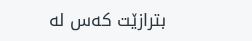بترازێت كه‌س له‌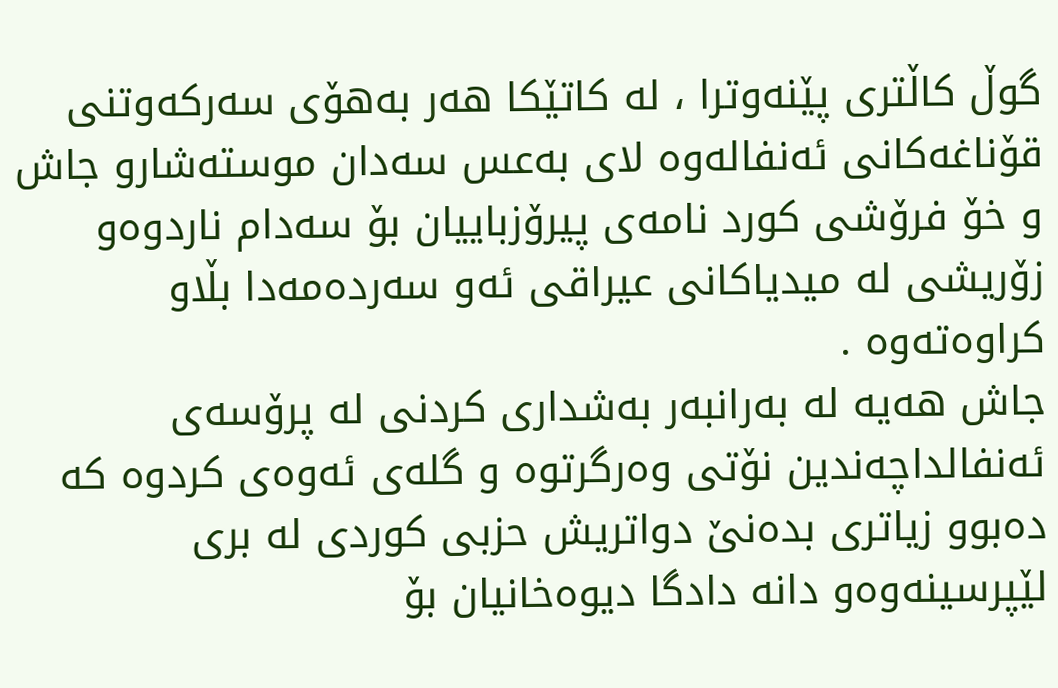گوڵ كاڵترى پێنه‌وترا ، له‌ كاتێكا هه‌ر به‌هۆى سه‌ركه‌وتنى قۆناغه‌كانى ئه‌نفاله‌وه‌ لاى به‌عس سه‌دان موسته‌شارو جاش و خۆ فرۆشى كورد نامه‌ى پیرۆزباییان بۆ سه‌دام ناردوه‌و زۆریشى له‌ میدیاكانى عیراقى ئه‌و سه‌رده‌مه‌دا بڵاو كراوه‌ته‌وه‌ .
جاش هه‌یه‌ له‌ به‌رانبه‌ر به‌شدارى كردنى له‌ پرۆسه‌ى ئه‌نفالداچه‌ندین نۆتى وه‌رگرتوه‌ و گله‌ى ئه‌وه‌ى كردوه‌ كه‌ ده‌بوو زیاترى بده‌نێ دواتریش حزبى كوردى له‌ برى لێپرسینه‌وه‌و دانه‌ دادگا دیوه‌خانیان بۆ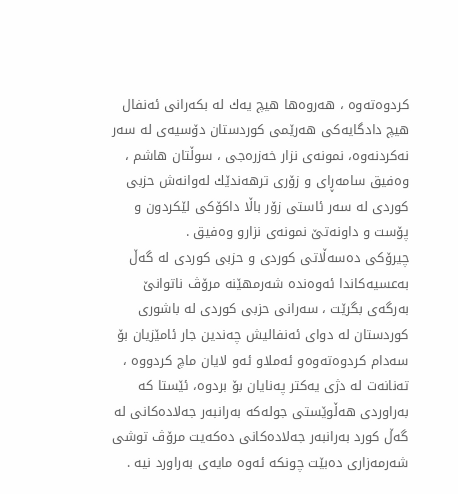كردوه‌ته‌وه‌ ، هه‌روه‌ها هیچ یه‌ك له‌ بكه‌رانى ئه‌نفال هیچ دادگایه‌كى هه‌رێمى كوردستان دۆسیه‌ى له‌ سه‌ر نه‌كردنه‌وه‌، نمونه‌ى نزار خه‌زره‌جى ، سوڵتان هاشم ، وه‌فیق سامه‌ڕاى و زۆرى ترهه‌ندێك له‌وانه‌ش حزبى كوردى له‌ سه‌ر ئاستى زۆر باڵا داكۆكى لێكردون و پۆست و داونه‌تێ نمونه‌ى نزارو وه‌فیق .
چیرۆكى ده‌سه‌ڵاتى كوردى و حزبى كوردى له‌ گه‌ڵ به‌عسیه‌كاندا ئه‌وه‌نده‌ شه‌رمهێنه‌ مرۆڤ ناتوانێ به‌رگه‌ى بگرێت ، سه‌رانى حزبى كوردى له‌ باشورى كوردستان له‌ دواى ئه‌نفالیش چه‌ندین جار ئامێزیان بۆ سه‌دام كردوه‌ته‌وه‌و ئه‌ملاو ئه‌و لایان ماچ كردووه‌ ، ته‌نانه‌ت له‌ دژى یه‌كتر په‌نایان بۆ بردوه‌، ئێستا كه‌ به‌راوردى هه‌ڵوێستى جوله‌كه‌ به‌رانبه‌ر جه‌لاده‌كانى له‌ گه‌ڵ كورد به‌رانبه‌ر جه‌لاده‌كانى ده‌كه‌یت مرۆڤ توشى شه‌رمه‌زارى ده‌بێت چونكه‌ ئه‌وه‌ مایه‌ى به‌راورد نیه‌ .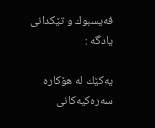فه‌یسبوك و تێكدانى یادگه‌ :

یه‌كێك له‌ هۆكاره‌ سه‌ره‌كیه‌كانى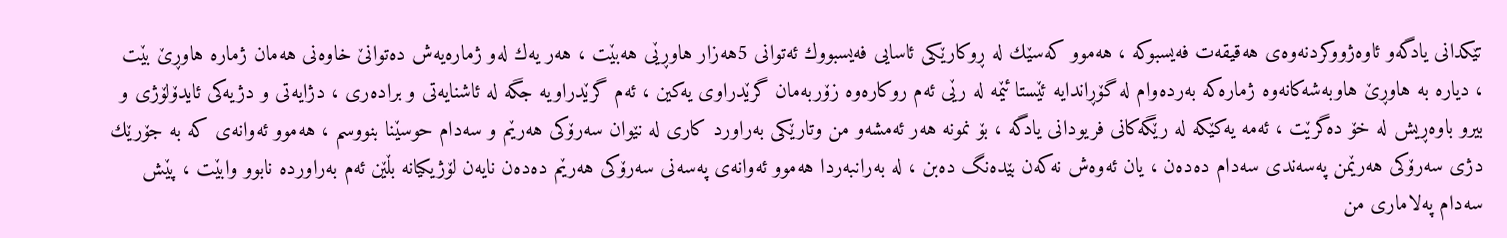تێكدانى یادگه‌و ئاوه‌ژووكردنه‌وه‌ى هه‌قیقه‌ت فه‌یسبوكه‌ ، هه‌موو كه‌سێك له‌ ڕوكارێكى ئاسایى فه‌یسبووك ئه‌توانى 5هه‌زار هاوڕێى هه‌بێت ، هه‌ر یه‌ك له‌و ژماره‌یه‌ش ده‌توانێ خاوه‌نى هه‌مان ژماره‌ هاوڕێ بێت ، دیاره‌ به‌ هاوڕێ هاوبه‌شه‌كانه‌وه‌ ژماره‌كه‌ به‌رده‌وام له‌ گۆڕاندایه‌ ئێستا ئێمه‌ له‌ رێى ئه‌م روكاره‌وه‌ زۆربه‌مان گرێدراوى یه‌كین ، ئه‌م گرێدراویه‌ جگه‌ له‌ ئاشنایه‌تى و براده‌رى ، دژایه‌تى و دژیه‌كى ئایدۆلۆژى و بیرو باوه‌ڕیش له‌ خۆ ده‌گرێت ، ئه‌مه‌ یه‌كێكه‌ له‌ رێگه‌كانى فریودانى یادگه‌ ، بۆ نمونه‌ هه‌ر ئه‌مشه‌و من وتارێكى به‌راورد كارى له‌ نێوان سه‌رۆكى هه‌رێم و سه‌دام حوسێنا بنووسم ، هه‌موو ئه‌وانه‌ى كه‌ به‌ جۆرێك دژى سه‌رۆكى هه‌رێمن په‌سه‌ندى سه‌دام ده‌ده‌ن ، یان ئه‌وه‌ش نه‌كه‌ن بێده‌نگ ده‌بن ، له‌ به‌رانبه‌ردا هه‌موو ئه‌وانه‌ى په‌سه‌نى سه‌رۆكى هه‌رێم ده‌ده‌ن نایه‌ن لۆژیكیانه‌ بڵێن ئه‌م به‌راورده‌ نابوو وابێت ، پێش سه‌دام په‌لامارى من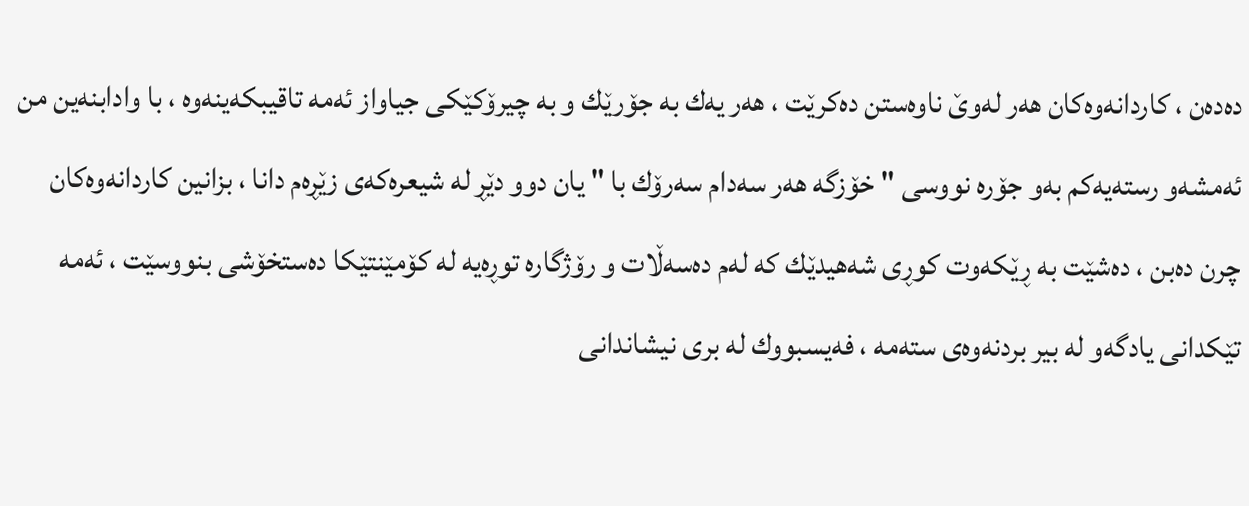ده‌ده‌ن ، كاردانه‌وه‌كان هه‌ر له‌وێ ناوه‌ستن ده‌كرێت ، هه‌ر یه‌ك به‌ جۆرێك و به‌ چیرۆكێكى جیاواز ئه‌مه‌ تاقیبكه‌ینه‌وه‌ ، با وادابنه‌ین من ئه‌مشه‌و رسته‌یه‌كم به‌و جۆره‌ نووسى " خۆزگه‌ هه‌ر سه‌دام سه‌رۆك با " یان دوو دێڕ له‌ شیعره‌كه‌ى زێڕه‌م دانا ، بزانین كاردانه‌وه‌كان چرن ده‌بن ، ده‌شێت به‌ ڕێكه‌وت كوڕى شه‌هیدێك كه‌ له‌م ده‌سه‌ڵات و رۆژگاره‌ توڕه‌یه‌ له‌ كۆمێنتێكا ده‌ستخۆشى بنووسێت ، ئه‌مه‌ تێكدانى یادگه‌و له‌ بیر بردنه‌وه‌ى سته‌مه‌ ، فه‌یسبووك له‌ برى نیشاندانى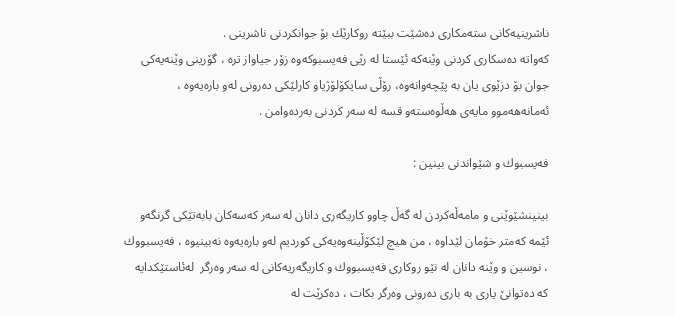ناشرینیه‌كانى سته‌مكارى ده‌شێت ببێته‌ روكارێك بۆ جوانكردنى ناشرینى .
كه‌واته‌ ده‌سكارى كردنى وێنه‌كه‌ ئێستا له‌ رێى فه‌یسبوكه‌وه‌ زۆر جیاواز تره‌ ، گۆرینى وێنه‌یه‌كى جوان بۆ دزێوى یان به‌ پێچه‌وانه‌وه‌، رۆڵى سایكۆلۆژیاو كارلێكى ده‌رونى له‌و باره‌یه‌وه‌ ، ئه‌مانه‌هه‌موو مایه‌ى هه‌ڵوه‌سته‌و قسه‌ له‌ سه‌ر كردنى به‌رده‌وامن .

فه‌یسبوك و شێواندنى بینین :

بینینشێوێنى و مامه‌ڵه‌كردن له‌ گه‌ڵ چاوو كاریگه‌رى دانان له‌ سه‌ر كه‌سه‌كان بابه‌تێكى گرنگه‌و ئێمه‌ كه‌متر خۆمان لێداوه‌ ، من هیچ لێكۆڵینه‌وه‌یه‌كى كوردیم له‌و باره‌یه‌وه‌ نه‌بینیوه‌ ، فه‌یسبووك ، نوسین و وێنه‌ دانان له‌ نێو روكارى فه‌یسبووك و كاریگه‌ریه‌كانى له‌ سه‌ر وه‌رگر  له‌ئاستێكدایه‌ كه‌ ده‌توانێ یارى به‌ بارى ده‌رونى وه‌رگر بكات ، ده‌كرێت له‌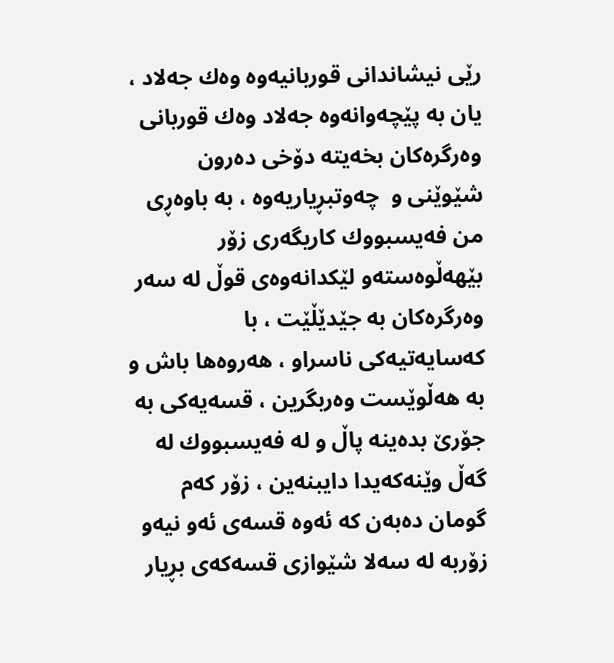رێى نیشاندانى قوربانیه‌وه‌ وه‌ك جه‌لاد ، یان به‌ پێچه‌وانه‌وه‌ جه‌لاد وه‌ك قوربانى وه‌رگره‌كان بخه‌یته‌ دۆخى ده‌رون شێوێنى و  چه‌وتبڕیاریه‌وه‌ ، به‌ باوه‌ڕى من فه‌یسبووك كاریگه‌رى زۆر بێهه‌ڵوه‌سته‌و لێكدانه‌وه‌ى قوڵ له‌ سه‌ر وه‌رگره‌كان به‌ جێدێڵێت ، با كه‌سایه‌تیه‌كى ناسراو ، هه‌روه‌ها باش و به‌ هه‌ڵوێست وه‌ربگرین ، قسه‌یه‌كى به‌ جۆرێ بده‌ینه‌ پاڵ و له‌ فه‌یسبووك له‌ گه‌ڵ وێنه‌كه‌یدا دایبنه‌ین ، زۆر كه‌م گومان ده‌به‌ن كه‌ ئه‌وه‌ قسه‌ى ئه‌و نیه‌و زۆربه‌ له‌ سه‌لا شێوازى قسه‌كه‌ى بڕیار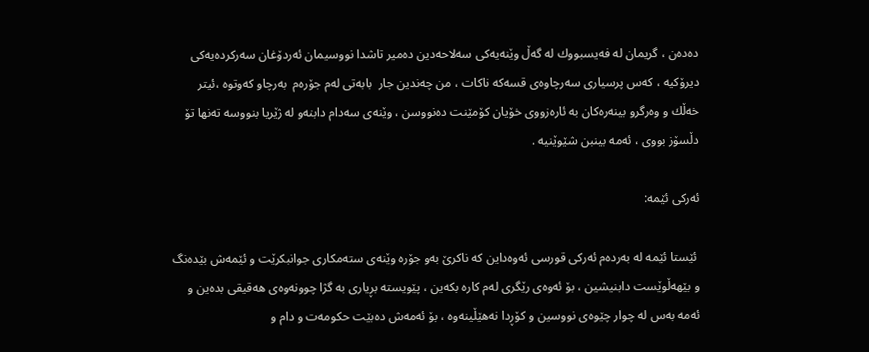ده‌ده‌ن ، گریمان له‌ فه‌یسبووك له‌ گه‌ڵ وێنه‌یه‌كى سه‌لاحه‌دین ده‌میر تاشدا نووسیمان ئه‌ردۆغان سه‌ركرده‌یه‌كى دیرۆكیه‌ ، كه‌س پرسیارى سه‌رچاوه‌ى قسه‌كه‌ ناكات ، من چه‌ندین جار  بابه‌تى له‌م جۆره‌م  به‌رچاو كه‌وتوه‌ ،ئیتر خه‌ڵك و وه‌رگرو بینه‌ره‌كان به‌ ئاره‌زووى خۆیان كۆمێنت ده‌نووسن ، وێنه‌ى سه‌دام دابنه‌و له‌ ژێریا بنووسه‌ ته‌نها تۆ دڵسۆز بووى ، ئه‌مه‌ بینبن شێوێنیه‌ .

ئه‌ركى ئێمه‌:

 ئێستا ئێمه‌ له‌ به‌رده‌م ئه‌ركى قورسى ئه‌وه‌داین كه‌ ناكرێ به‌و جۆره‌ وێنه‌ى سته‌مكارى جوانبكرێت و ئێمه‌ش بێده‌نگ و بێهه‌ڵوێست دابنیشین ، بۆ ئه‌وه‌ى رێگرى له‌م كاره‌ بكه‌ین ، پێویسته‌ بڕیارى به‌ گژا چوونه‌وه‌ى هه‌قیقى بده‌ین و ئه‌مه‌ به‌س له‌ چوار چێوه‌ى نووسین و كۆڕدا نه‌هێڵینه‌وه‌ ، بۆ ئه‌مه‌ش ده‌بێت حكومه‌ت و دام و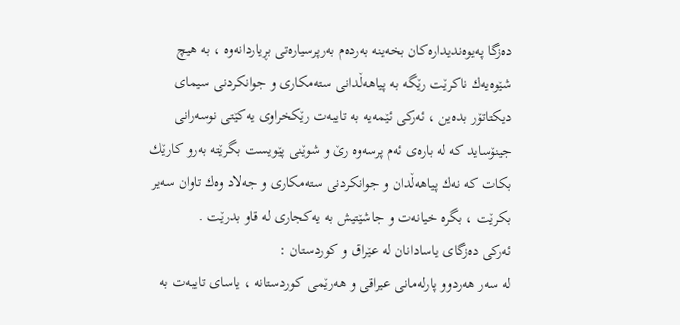ده‌زگا په‌یوه‌ندیداره‌كان بخه‌ینه‌ به‌رده‌م به‌رپرسیاره‌تى بڕیاردانه‌وه‌ ، به‌ هیچ شێوه‌یه‌ك ناكرێت رێگه‌ به‌ پیاهه‌ڵدانى سته‌مكارى و جوانكردنى سیماى دیكتاتۆر بده‌ین ، ئه‌ركى ئێمه‌یه‌ به‌ تایبه‌ت رێكخراوى یه‌كێتى نوسه‌رانى جینۆساید كه‌ له‌ باره‌ى ئه‌م پرسه‌وه‌ رێ و شوێنى پێویست بگرێته‌ به‌رو كارێك بكات كه‌ نه‌ك پیاهه‌ڵدان و جوانكردنى سته‌مكارى و جه‌لاد وه‌ك تاوان سه‌یر بكرێت ، بگره‌ خیانه‌ت و جاشێتیش به‌ یه‌كجارى له‌ قاو بدرێت .
ئه‌ركى ده‌زگاى یاسادانان له‌ عێراق و كوردستان :
له‌ سه‌ر هه‌ردوو پارله‌مانى عیراقى و هه‌رێمى كوردستانه‌ ، یاساى تایبه‌ت به‌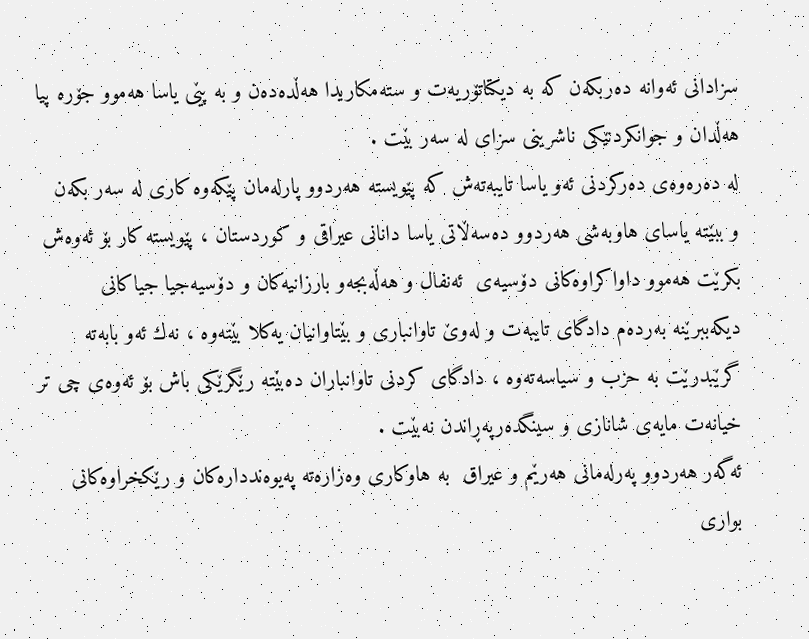سزادانى ئه‌وانه‌ ده‌ربكه‌ن كه‌ به‌ دیكتاتۆریه‌ت و سته‌مكاریدا هه‌ڵده‌ده‌ن و به‌ پێى یاسا هه‌موو جۆره‌ پیا هه‌ڵدان و جوانكردنێكى ناشرینى سزاى له‌ سه‌ر بێت .
له‌ ده‌ره‌وه‌ى ده‌ركردنى ئه‌و یاسا تایبه‌ته‌ش كه‌ پێویسته‌ هه‌ردوو پارله‌مان پێكه‌وه‌ كارى له‌ سه‌ر بكه‌ن و ببێته‌ یاساى هاوبه‌شى هه‌ردوو ده‌سه‌ڵاتى یاسا دانانى عیراقى و كوردستان ، پێویسته‌ كار بۆ ئه‌وه‌ش بكرێت هه‌موو داواكراوه‌كانى دۆسیه‌ى  ئه‌نفال و هه‌ڵه‌بجه‌و بارزانیه‌كان و دۆسیه‌جیا جیاكانى دیكه‌ببرێنه‌ به‌رده‌م دادگاى تایبه‌ت و له‌وێ تاوانبارى و بێتاوانیان یه‌كلا بێته‌وه‌ ، نه‌ك ئه‌و بابه‌ته‌ گرێبدرێت به‌ حزب و سیاسه‌ته‌وه‌ ، دادگاى كردنى تاوانباران ده‌بێته‌ رێگرێكى باش بۆ ئه‌وه‌ى چى تر خیانه‌ت مایه‌ى شانازى و سینگده‌رپه‌ڕاندن نه‌بێت .
ئه‌گه‌ر هه‌ردوو په‌رله‌مانى هه‌رێم و عیراق  به‌ هاوكارى وه‌زاره‌ته‌ په‌یوه‌ندداره‌كان و رێكخراوه‌كانى بوارى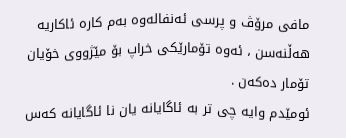مافى مرۆڤ و پرسى ئه‌نفاله‌وه‌ به‌م كاره‌ ئاكاریه‌ هه‌ڵنه‌سن ، ئه‌وه‌ تۆمارێكى خراپ بۆ مێژووى خۆیان تۆمار ده‌كه‌ن .
ئومێدم وایه‌ چى تر به‌ ئاگایانه‌ یان نا ئاگایانه‌ كه‌س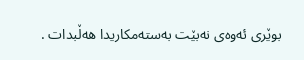بوێرى ئه‌وه‌ى نه‌بێت به‌سته‌مكاریدا هه‌ڵبدات .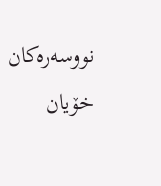نووسەرەکان خۆیان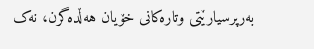بەرپرسیارێتی وتارەکانی خۆیان هەڵدەگرن، نەک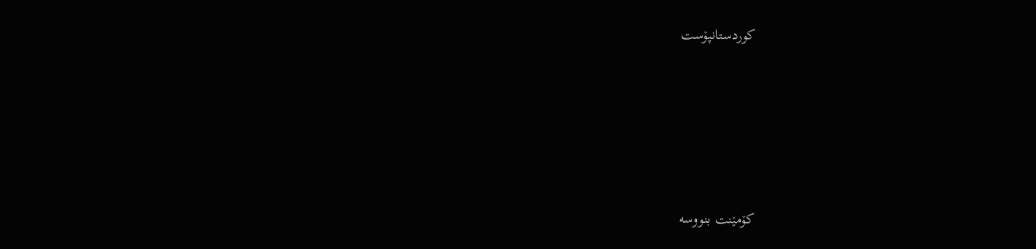کوردستانپۆست






کۆمێنت بنووسە